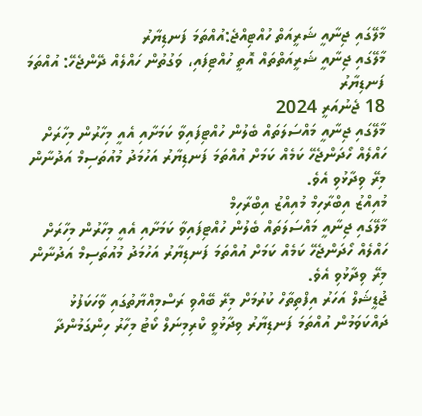މާލޭގައި ޖިނާއީ ޝަރީއަތް ހުއްޓިއްޖެ:އުއްތަމަ ފަނޑިޔާރު
މާލޭގައި ޖިނާއީ ޝަރީއަތްތައް އޮތީ ހުއްޓިފައި، ވަގުތުން ހައްލެއް ދޭންޖެހޭ: އުއްތަމަ ފަނޑިޔާރު
18 ޖެނުއަރީ 2024
މާލޭގައި ޖިނާއީ މައްސަލަތައް ބެލުން ހުއްޓިފައިވާ ކަމަށާއި އެއީ މިހާރުން މިހާރަށް ހައްލެއް ހޯދަންޖެހޭ ކަމެއް ކަމަށް އުއްތަމަ ފަނޑިޔާރު އަހުމަދު މުއުތަސިމް އަދުނާން މިރޭ ވިދާޅުވި އެވެ.
މުއިއްޒު އިބްރާހިމް މުއިއްޒު އިބްރާހިމް
މާލޭގައި ޖިނާއީ މައްސަލަތައް ބެލުން ހުއްޓިފައިވާ ކަމަށާއި އެއީ މިހާރުން މިހާރަށް ހައްލެއް ހޯދަންޖެހޭ ކަމެއް ކަމަށް އުއްތަމަ ފަނޑިޔާރު އަހުމަދު މުއުތަސިމް އަދުނާން މިރޭ ވިދާޅުވި އެވެ.
ޖުޑީޝަލް އަހަރު އިފްތިތާހް ކުރުމަށް މިރޭ ބޭއްވި ރަސްމިއްޔާތުގައި ވާހަކަފުޅު ދައްކަވަމުން އުއްތަމަ ފަނޑިޔާރު ވިދާޅުވީ ކްރިމިނަލް ކޯޓު މިހާރު ހިންގަމުންދާ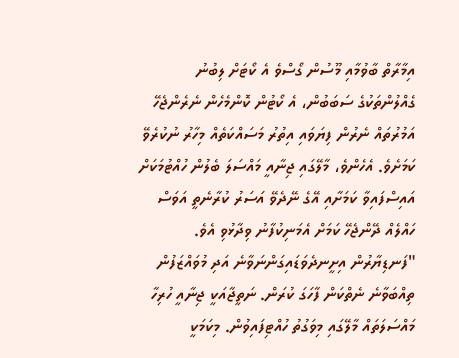އިމާރާތް ބާވުމާއި މޫސުން ގޯސްވެ އެ ކޯޓަށް ލިބުނު ގެއްލުންތަކުގެ ސަބަބުން، އެ ކޯޓުން ކޮންމެހެން ނެރެންޖެހޭ އަމުރުތައް ނެރުން ފިޔަވައި އިތުރު މަސައްކަތެއް މިހާރު ނުކުރެވޭ ކަމަށެވެ. އެހެންވެ، މާލޭގައި ޖިނާއީ މައްސަލަ ބެލުން ހުއްޓުމަކަށް އައިސްފައިވާ ކަމަށާއި އޭގެ ނޭދެވޭ އަސަރު ކުރާނެތީ އަވަސް ހައްލެއް ދޭންޖެހޭ ކަމަށް އެމަނިކުފާނު ވިދާޅުވި އެވެ.
"ފަނޑިޔާރުން އިށީނދެވަޑައިގަންނަވާނެ އަދި މުވައްޒަފުން ތިއްބަވާނެ ނެތްކަން ފާހަގަ ކުރަން. ނަތީޖާއަކީ ޖިނާއީ ހުރިހާ މައްސަލަތައް މާލޭގައި މިވަގުތު ހުއްޓިފައިވުން. މިކަމަކީ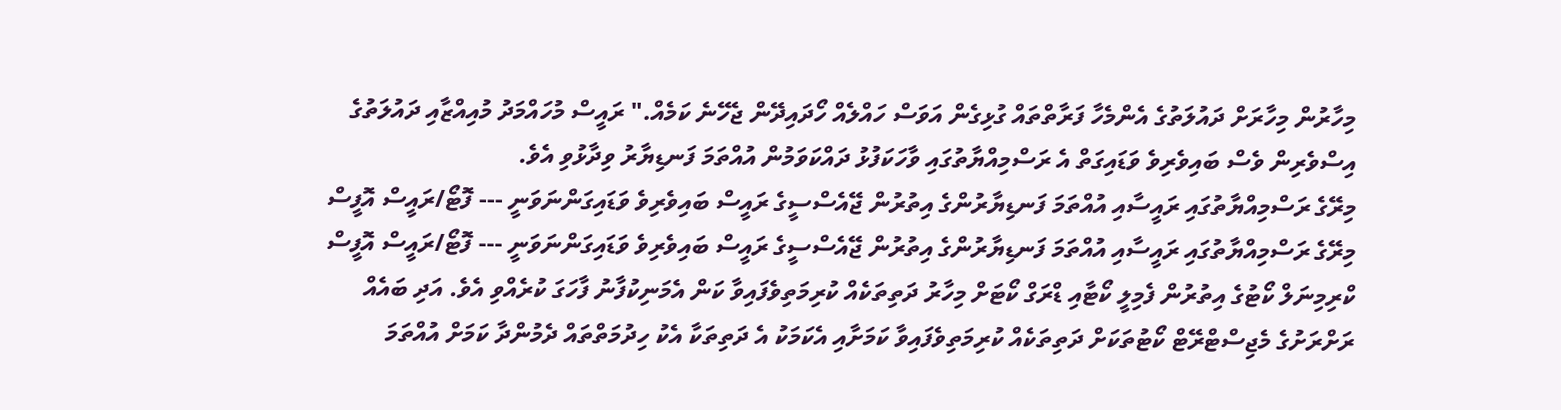މިހާރުން މިހާރަށް ދައުލަތުގެ އެންމެހާ ފަރާތްތައް ގުޅިގެން އަވަސް ހައްލެއް ހޯދައިދޭން ޖެހޭނެ ކަމެއް." ރައީސް މުހައްމަދު މުއިއްޒާއި ދައުލަތުގެ އިސްވެރިން ވެސް ބައިވެރިވެ ވަޑައިގަތް އެ ރަސްމިއްޔާތުގައި ވާހަކަފުޅު ދައްކަވަމުން އުއްތަމަ ފަނޑިޔާރު ވިދާޅުވި އެވެ.
މިރޭގެ ރަސްމިއްޔާތުގައި ރައީސާއި އުއްތަމަ ފަނޑިޔާރުންގެ އިތުރުން ޖޭއެސްސީގެ ރައީސް ބައިވެރިވެ ވަޑައިގަންނަވަނީ --- ފޮޓޯ/ރައީސް އޮފީސް
މިރޭގެ ރަސްމިއްޔާތުގައި ރައީސާއި އުއްތަމަ ފަނޑިޔާރުންގެ އިތުރުން ޖޭއެސްސީގެ ރައީސް ބައިވެރިވެ ވަޑައިގަންނަވަނީ --- ފޮޓޯ/ރައީސް އޮފީސް
ކްރިމިނަލް ކޯޓުގެ އިތުރުން ފެމިލީ ކޯޓާއި ޑްރަގް ކޯޓަށް މިހާރު ދަތިތަކެއް ކުރިމަތިވެފައިވާ ކަން އެމަނިކުފާނު ފާހަގަ ކުރެއްވި އެވެ. އަދި ބައެއް ރަށްރަށުގެ މެޖިސްޓްރޭޓް ކޯޓުތަކަށް ދަތިތަކެއް ކުރިމަތިވެފައިވާ ކަމަށާއި އެކަމަކު އެ ދަތިތަކާ އެކު ހިދުމަތްތައް ދެމުންދާ ކަމަށް އުއްތަމަ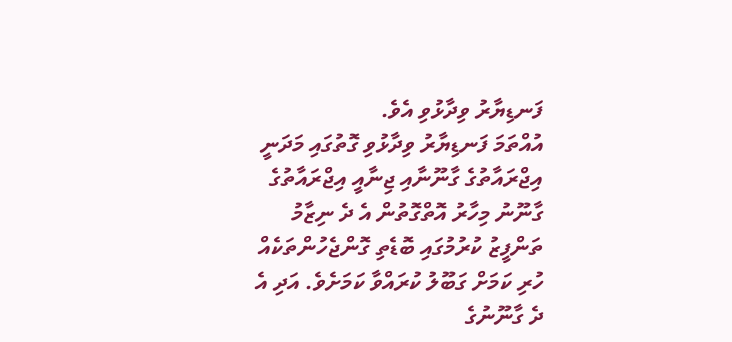ފަނޑިޔާރު ވިދާޅުވި އެވެ.
އުއްތަމަ ފަނޑިޔާރު ވިދާޅުވި ގޮތުގައި މަދަނީ އިޖްރައާތުގެ ގާނޫނާއި ޖިނާއީ އިޖްރައާތުގެ ގާނޫނު މިހާރު އޮތްގޮތުން އެ ދެ ނިޒާމު ތަންފީޒު ކުރުމުގައި ބޮޑެތި ގޮންޖެހުންތަކެއް ހުރި ކަމަށް ގަބޫލު ކުރައްވާ ކަމަށެވެ. އަދި އެ ދެ ގާނޫނުގެ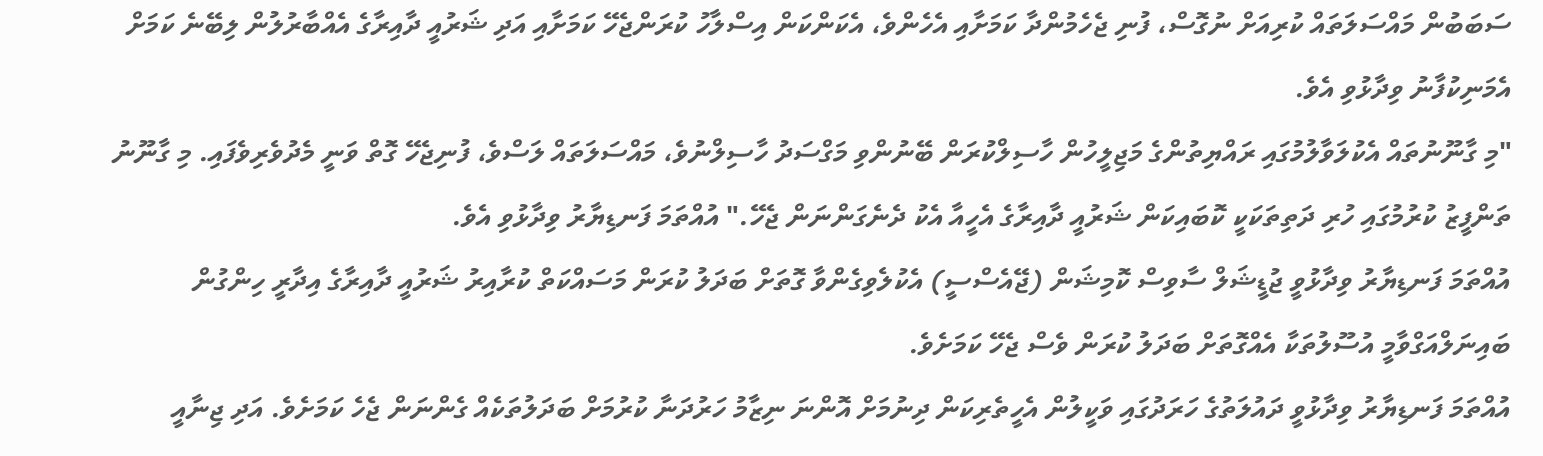ސަބަބުން މައްސަލަތައް ކުރިއަށް ނުގޮސް، ފުނި ޖެހެމުންދާ ކަމަށާއި އެހެންވެ، އެކަންކަން އިސްލާހު ކުރަންޖެހޭ ކަމަށާއި އަދި ޝަރުއީ ދާއިރާގެ އެއްބާރުލުން ލިބޭނެ ކަމަށް އެމަނިކުފާނު ވިދާޅުވި އެވެ.
"މި ގާނޫނުތައް އެކުލަވާލުމުގައި ރައްޔިތުންގެ މަޖިލީހުން ހާސިލްކުރަން ބޭނުންވި މަގްސަދު ހާސިލްނުވެ، މައްސަލަތައް ލަސްވެ، ފުނިޖެހޭ ގޮތް ވަނީ މެދުވެރިވެފައި. މި ގާނޫނު ތަންފީޒު ކުރުމުގައި ހުރި ދަތިތަކަކީ ކޮބައިކަން ޝަރުއީ ދާއިރާގެ އެހީއާ އެކު ދެނެގަންނަން ޖެހޭ." އުއްތަމަ ފަނޑިޔާރު ވިދާޅުވި އެވެ.
އުއްތަމަ ފަނޑިޔާރު ވިދާޅުވީ ޖުޑީޝަލް ސާވިސް ކޮމިޝަން (ޖޭއެސްސީ) އެކުލެވިގެންވާ ގޮތަށް ބަދަލު ކުރަން މަސައްކަތް ކުރާއިރު ޝަރުއީ ދާއިރާގެ އިދާރީ ހިންގުން ބައިނަލްއަގްވާމީ އުސޫލުތަކާ އެއްގޮތަށް ބަދަލު ކުރަން ވެސް ޖެހޭ ކަމަށެވެ.
އުއްތަމަ ފަނޑިޔާރު ވިދާޅުވީ ދައުލަތުގެ ހަރަދުގައި ވަކީލުން އެހީތެރިކަން ދިނުމަށް އޮންނަ ނިޒާމު ހަރުދަނާ ކުރުމަށް ބަދަލުތަކެއް ގެންނަން ޖެހެ ކަމަށެވެ. އަދި ޖިނާއީ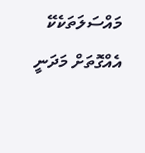މައްސަލަތަކެކޭ އެއްގޮތަށް މަދަނީ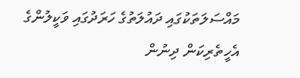މައްސަލަތަކުގައި ދައުލަތުގެ ހަރަދުގައި ވަކީލުންގެ އެހީތެރިކަން ދިނުން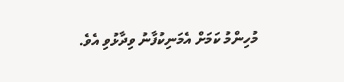މުހިންމު ކަމަށް އެމަނިކުފާނު ވިދާޅުވި އެވެ.